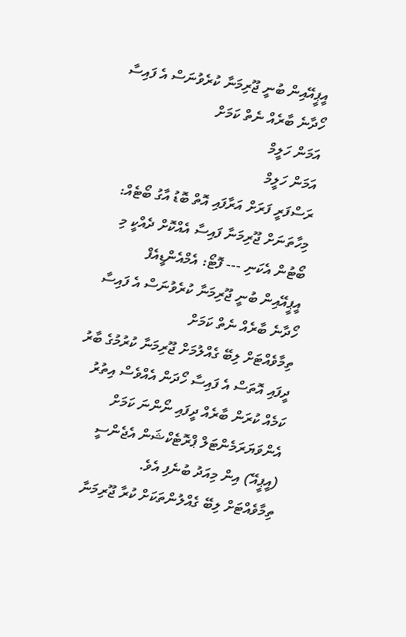އީޕީއޭއިން ބުނީ ޖޫރިމަނާ ކުރެވުނަސް އެ ފައިސާ ހޯދާނެ ބާރެއް ނެތް ކަމަށް
އަމަން ހަލީމް
އަމަން ހަލީމް
ރަސްފަރީ ފަރަށް އަރާފައި އޮތް ބޮޑު އާގު ބޯޓެއް: މިހާތަނަށް ޖޫރިމަނާ ފައިސާ އެއްކޮށް ދެއްކީ މި ބޯޓުން އެކަނި --- ފޮޓޯ: އެމްއެންޑީއެފް
އީޕީއޭއިން ބުނީ ޖޫރިމަނާ ކުރެވުނަސް އެ ފައިސާ ހޯދާނެ ބާރެއް ނެތް ކަމަށް
ތިމާވެއްޓަށް ލިބޭ ގެއްލުމަށް ޖޫރިމަނާ ކުރުމުގެ ބާރު ދީފައި އޮތަސް އެ ފައިސާ ހޯދަން އެއްވެސް އިތުރު ކަމެއް ކުރަން ބާރެއް ދީފައި ނޯންނަ ކަމަށް އެންވަޔަރަމެންޓަލް ޕްރޮޓެކްޝަން އެޖެންސީ (އީޕީއޭ) އިން މިއަދު ބުނެފި އެވެ.
ތިމާވެއްޓަށް ލިބޭ ގެއްލުންތަކަށް ކުރާ ޖޫރިމަނާ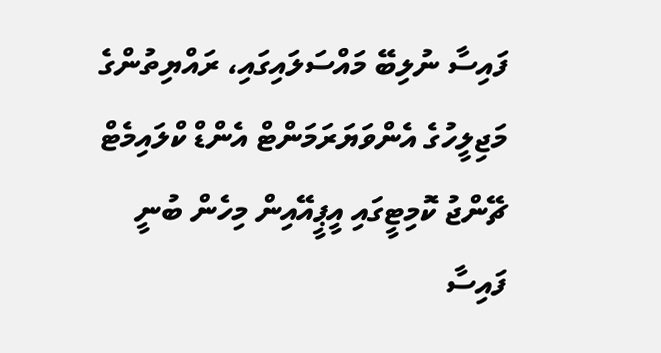ފައިސާ ނުލިބޭ މައްސަލައިގައި، ރައްޔިތުންގެ މަޖިލީހުގެ އެންވަޔަރަމަންޓް އެންޑް ކްލައިމެޓް ޗޭންޖު ކޮމިޓީގައި އީޕީއޭއިން މިހެން ބުނީ ފައިސާ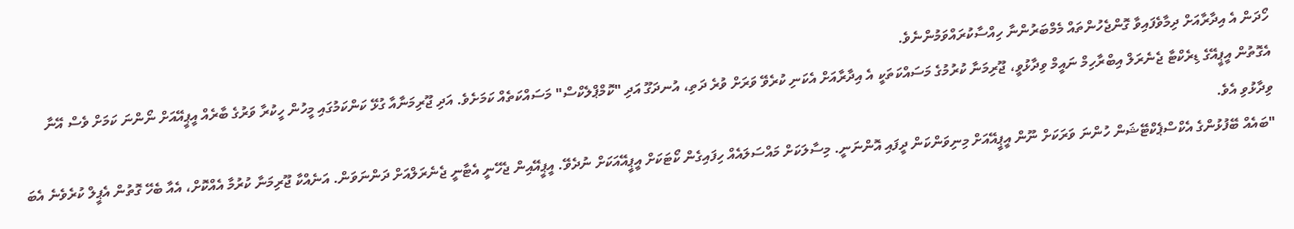ހޯދަން އެ އިދާރާއަށް ދިމާވެފައިވާ ގޮންޖެހުންތައް މެމްބަރުންނާ ހިއްސާކުރައްވަމުންނެވެ.
އެގޮތުން އީޕީއޭގެ ޑިރެކްޓާ ޖެނެރަލް އިބްރާހިމް ނައީމް ވިދާޅުވީ، ޖޫރިމަނާ ކުރުމުގެ މަސައްކަތަކީ އެ އިދާރާއަށް އެކަނި ކުރެވޭ ވަރަށް ވުރެ ދަތި، އުނދަގޫ އަދި "ކޮމްޕްލެކްސް" މަސައްކަތެއް ކަމަށެވެ. އަދި ޖޫރިމަނާއާ ގުޅޭ ކަންކަމުގައި މީހުން ހީކުރާ ވަރުގެ ބާރެއް އީޕީއޭއަށް ނޯންނަ ކަމަށް ވެސް އޭނާ ވިދާޅުވި އެވެ.
"ބައެއް ބޭފުޅުންގެ އެކްސްޕެކްޓޭޝަން ހުންނަ ވަރަކަށް ނޫން އީޕީއޭއަށް މިނިވަންކަން ދީފައި އޮންނަނީ. މިސާލަކަށް މައްސަލައެއް ހިފައިގެން ކޯޓަކަށް އީޕީއޭއަކަށް ނުދެވޭ. އީޕީއޭއިން ޖެހޭނީ އެޓާނީ ޖެނެރަލްއަށް ދަންނަވަން. އަނެއްކާ ޖޫރިމަނާ ކުރުމާ އެއްކޮށް، އެއާ ބެހޭ ގޮތުން އެޕީލް ކުރެވެނެ އެބަ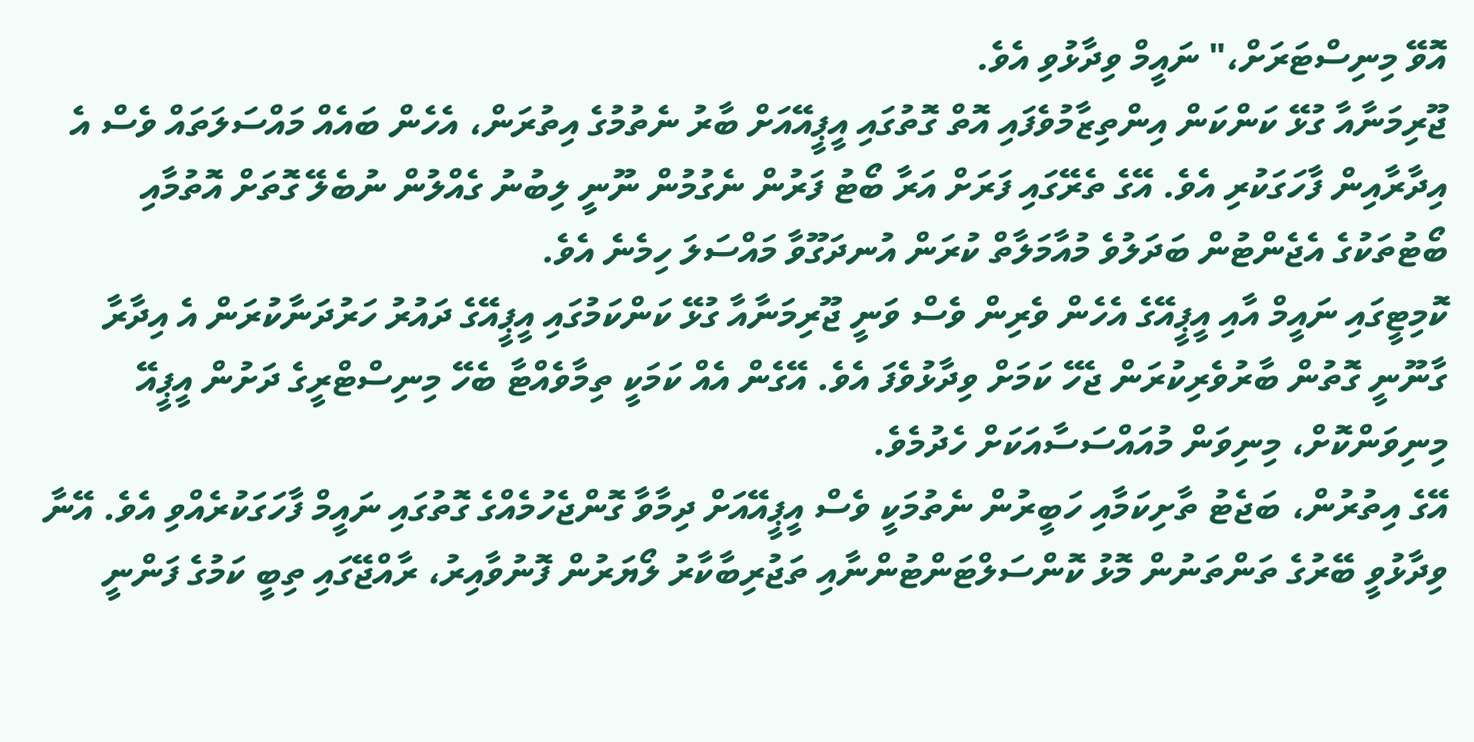އޮވޭ މިނިސްޓަރަށް،" ނައީމް ވިދާޅުވި އެވެ.
ޖޫރިމަނާއާ ގުޅޭ ކަންކަން އިންތިޒާމުވެފައި އޮތް ގޮތުގައި އީޕީއޭއަށް ބާރު ނެތުމުގެ އިތުރަން، އެހެން ބައެއް މައްސަލަތައް ވެސް އެ އިދާރާއިން ފާހަގަކުރި އެވެ. އޭގެ ތެރޭގައި ފަރަށް އަރާ ބޯޓު ފަރުން ނެގުމުން ނޫނީ ލިބުނު ގެއްލުން ނުބެލޭ ގޮތަށް އޮތުމާއި ބޯޓުތަކުގެ އެޖެންޓުން ބަދަލުވެ މުއާމަލާތް ކުރަން އުނދަގޫވާ މައްސަލަ ހިމެނެ އެވެ.
ކޮމިޓީގައި ނައީމް އާއި އީޕީއޭގެ އެހެން ވެރިން ވެސް ވަނީ ޖޫރިމަނާއާ ގުޅޭ ކަންކަމުގައި އީޕީއޭގެ ދައުރު ހަރުދަނާކުރަން އެ އިދާރާ ގާނޫނީ ގޮތުން ބާރުވެރިކުރަން ޖެހޭ ކަމަށް ވިދާޅުވެފަ އެވެ. އޭގެން އެއް ކަމަކީ ތިމާވެއްޓާ ބެހޭ މިނިސްޓްރީގެ ދަށުން އީޕީއޭ މިނިވަންކޮށް، މިނިވަން މުއައްސަސާއަކަށް ހެދުމެވެ.
އޭގެ އިތުރުން، ބަޖެޓު ތާށިކަމާއި ހަބީރުން ނެތުމަކީ ވެސް އީޕީއޭއަށް ދިމާވާ ގޮންޖެހުމެއްގެ ގޮތުގައި ނައީމް ފާހަގަކުރެއްވި އެވެ. އޭނާ ވިދާޅުވީ ބޭރުގެ ތަންތަނުން މޮޅު ކޮންސަލްޓަންޓުންނާއި ތަޖުރިބާކާރު ލޯޔަރުން ފޮނުވާއިރު، ރާއްޖޭގައި ތިބީ ކަމުގެ ފަންނީ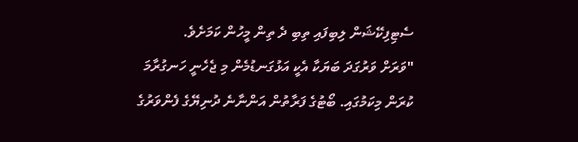ސެޓިފިކޭޝަން ލިބިފައި ތިބި ދެ ތިން މީހުން ކަމަށެވެ.
"ވަރަށް ވަރުގަދަ ބަޔަކާ އެކީ އަޅުގަނޑުމެން މި ޖެހެނީ ހަނގުރާމަ ކުރަން މިކަމުގައި. ބޯޓުގެ ފަރާތުން އަންނާނެ ދުނިޔޭގެ ފެންވަރުގެ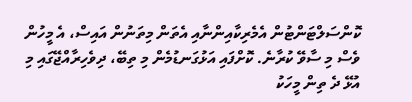ކޮންސަލްޓަންޓުން އެމެރިކާއިންނާއި އެތަން މިތަނުން އައިސް، އެ މީހުން ވެސް މި ސާވޭ ކުރާނެ. ކޮށްފައި އަޅުގަނޑުމެން މި ތިބޭ، ދިވެހިރާއްޖޭގައި މި އުޅޭ ދެ ތިން މީހަކު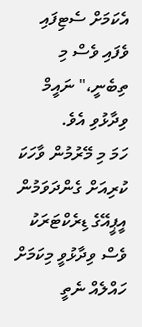އެކަމަށް ސެޓިފައި ވެފައި ވެސް މި ތިބެނީ،" ނައީމް ވިދާޅުވި އެވެ.
ހަމަ މި މޭރުމުން ވާހަކަ ކުރިއަށް ގެންދަވަމުން އީޕީއޭގެ ޑިރެކްޓަރަކު ވެސް ވިދާޅުވީ މިކަމަށް ހައްލެއް ނެތީ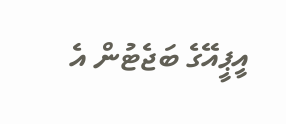އީޕީއޭގެ ބަޖެޓުން އެ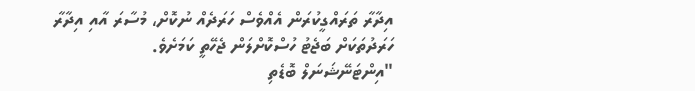އިދާރާ ތަރައްގީކުރަން އެއްވެސް ހަރަދެއް ނުކޮށް، މުސާރަ އާއި އިދާރާ ހަރަދުތަކަށް ބަޖެޓު ހުސްކޮށްލަން ޖެހޭތީ ކަމަށެވެ.
"އިންޓަނޭޝަނަލް ބޮޑެތި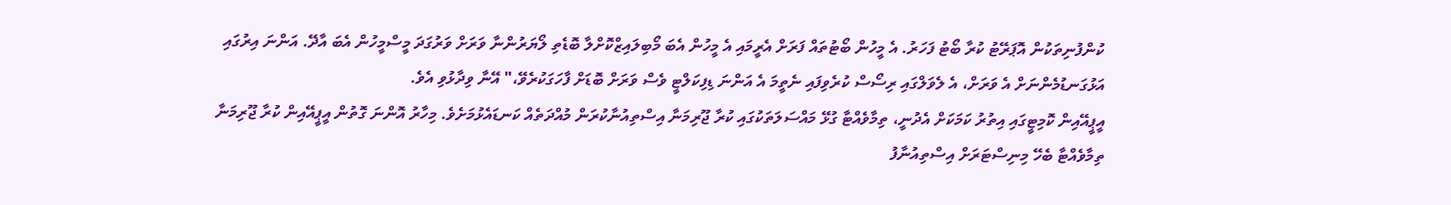ކުންފުނިތަކުން އޮޕަރޭޓު ކުރާ ބޯޓު ފަހަރު. އެ މީހުން ބޯޓުތައް ފަރަށް އެރީމައި އެ މީހުން އެބަ މޯބިލައިޒްކޮށްލާ ބޮޑެތި ލޯޔަރުންނާ ވަރަށް ވަރުގަދަ މީސްމީހުން އެބަ އާދޭ. އަންނަ އިރުގައި އަޅުގަނޑުމެންނަށް އެ ވަރަށް، އެ ލެވަލްގައި ރިސޯސް ކުރެވިފައި ނެތީމަ އެ އަންނަ ޑިފިކަލްޓީ ވެސް ވަރަށް ބޮޑަށް ފާހަގަކުރެވޭ،" އޭނާ ވިދާޅުވި އެވެ.
އީޕީއޭއިން ކޮމިޓީގައި އިތުރު ކަމަކަށް އެދުނީ، ތިމާވެއްޓާ ގުޅޭ މައްސަލަތަކުގައި ކުރާ ޖޫރިމަނާ އިސްތިއުނާކުރަން މުއްދަތެއް ކަނޑައެޅުމަށެވެ. މިހާރު އޮންނަ ގޮތުން އީޕީއޭއިން ކުރާ ޖޫރިމަނާ ތިމާވެއްޓާ ބެހޭ މިނިސްޓަރަށް އިސްތިއުނާފު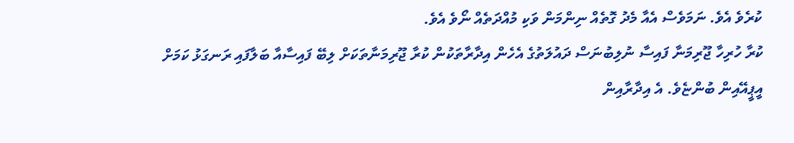ކުރެވެ އެވެ. ނަމަވެސް އެއާ މެދު ގޮތެއް ނިންމަން ވަކި މުއްދަތެއް ނޯވެ އެވެ.
ކުރާ ހުރިހާ ޖޫރިމަނާ ފައިސާ ނުލިބުނަސް ދައުލަތުގެ އެހެން އިދާރާތަކުން ކުރާ ޖޫރިމަނާތަކަށް ލިބޭ ފައިސާއާ ބަލާފައި ރަނގަޅު ކަމަށް އީޕީއޭއިން ބުންޏެވެ. އެ އިދާރާއިން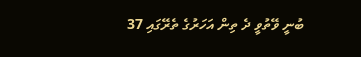ބުނީ ވޭތުވީ ދެ ތިން އަހަރުގެ ތެރޭގައި 37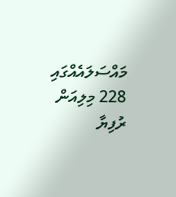މައްސަލައެއްގައި 228 މިލިއަން ރުފިޔާ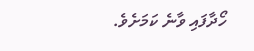ހޯދާފައި ވާނެ ކަމަށެވެ.